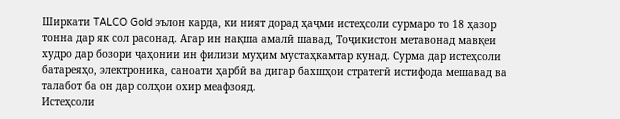Ширкати TALCO Gold эълон карда, ки ният дорад ҳаҷми истеҳсоли сурмаро то 18 ҳазор тонна дар як сол расонад. Агар ин нақша амалӣ шавад, Тоҷикистон метавонад мавқеи худро дар бозори ҷаҳонии ин филизи муҳим мустаҳкамтар кунад. Сурма дар истеҳсоли батареяҳо, электроника, саноати ҳарбӣ ва дигар бахшҳои стратегӣ истифода мешавад ва талабот ба он дар солҳои охир меафзояд.
Истеҳсоли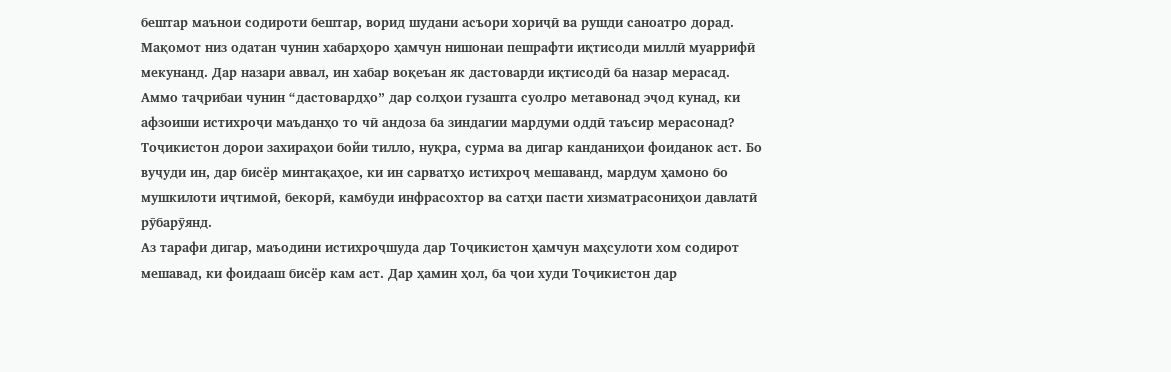бештар маънои содироти бештар, ворид шудани асъори хориҷӣ ва рушди саноатро дорад. Мақомот низ одатан чунин хабарҳоро ҳамчун нишонаи пешрафти иқтисоди миллӣ муаррифӣ мекунанд. Дар назари аввал, ин хабар воқеъан як дастоварди иқтисодӣ ба назар мерасад.
Аммо таҷрибаи чунин “дастовардҳо” дар солҳои гузашта суолро метавонад эҷод кунад, ки афзоиши истихроҷи маъданҳо то чӣ андоза ба зиндагии мардуми оддӣ таъсир мерасонад? Тоҷикистон дорои захираҳои бойи тилло, нуқра, сурма ва дигар канданиҳои фоиданок аст. Бо вуҷуди ин, дар бисёр минтақаҳое, ки ин сарватҳо истихроҷ мешаванд, мардум ҳамоно бо мушкилоти иҷтимоӣ, бекорӣ, камбуди инфрасохтор ва сатҳи пасти хизматрасониҳои давлатӣ рӯбарӯянд.
Аз тарафи дигар, маъодини истихроҷшуда дар Тоҷикистон ҳамчун маҳсулоти хом содирот мешавад, ки фоидааш бисёр кам аст. Дар ҳамин ҳол, ба ҷои худи Тоҷикистон дар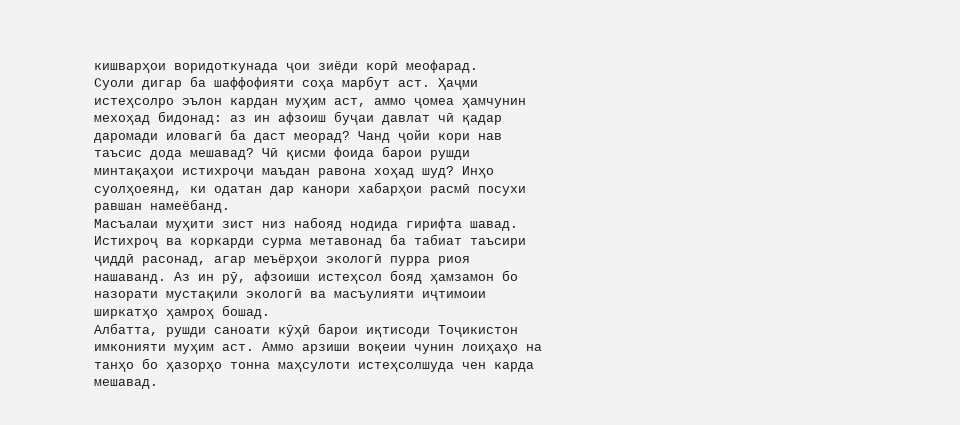кишварҳои воридоткунада ҷои зиёди корӣ меофарад.
Суоли дигар ба шаффофияти соҳа марбут аст. Ҳаҷми истеҳсолро эълон кардан муҳим аст, аммо ҷомеа ҳамчунин мехоҳад бидонад: аз ин афзоиш буҷаи давлат чӣ қадар даромади иловагӣ ба даст меорад? Чанд ҷойи кори нав таъсис дода мешавад? Чӣ қисми фоида барои рушди минтақаҳои истихроҷи маъдан равона хоҳад шуд? Инҳо суолҳоеянд, ки одатан дар канори хабарҳои расмӣ посухи равшан намеёбанд.
Масъалаи муҳити зист низ набояд нодида гирифта шавад. Истихроҷ ва коркарди сурма метавонад ба табиат таъсири ҷиддӣ расонад, агар меъёрҳои экологӣ пурра риоя нашаванд. Аз ин рӯ, афзоиши истеҳсол бояд ҳамзамон бо назорати мустақили экологӣ ва масъулияти иҷтимоии ширкатҳо ҳамроҳ бошад.
Албатта, рушди саноати кӯҳӣ барои иқтисоди Тоҷикистон имконияти муҳим аст. Аммо арзиши воқеии чунин лоиҳаҳо на танҳо бо ҳазорҳо тонна маҳсулоти истеҳсолшуда чен карда мешавад.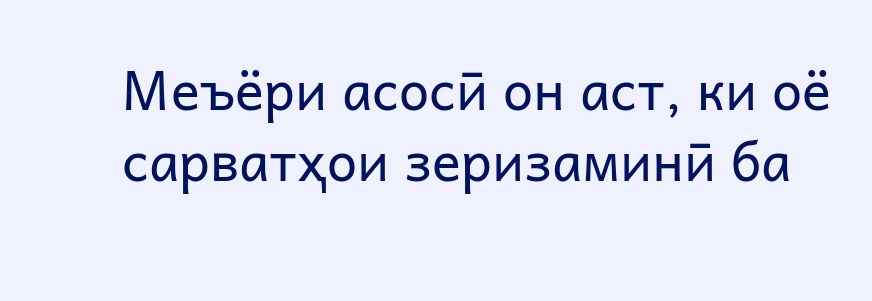Меъёри асосӣ он аст, ки оё сарватҳои зеризаминӣ ба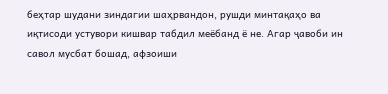беҳтар шудани зиндагии шаҳрвандон, рушди минтақаҳо ва иқтисоди устувори кишвар табдил меёбанд ё не. Агар ҷавоби ин савол мусбат бошад, афзоиши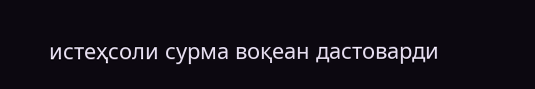истеҳсоли сурма воқеан дастоварди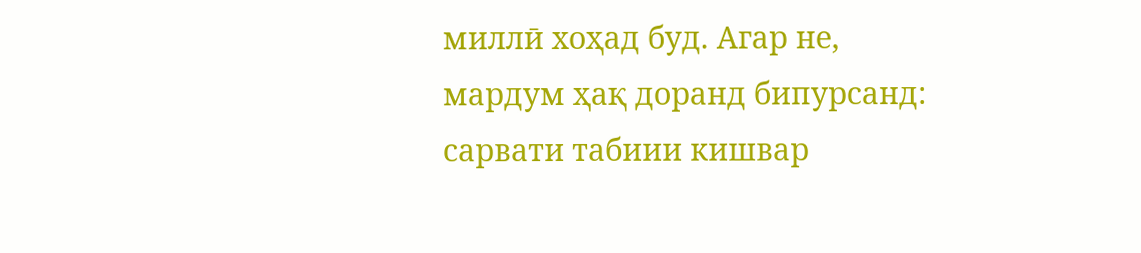миллӣ хоҳад буд. Агар не, мардум ҳақ доранд бипурсанд: сарвати табиии кишвар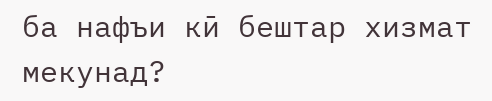ба нафъи кӣ бештар хизмат мекунад?